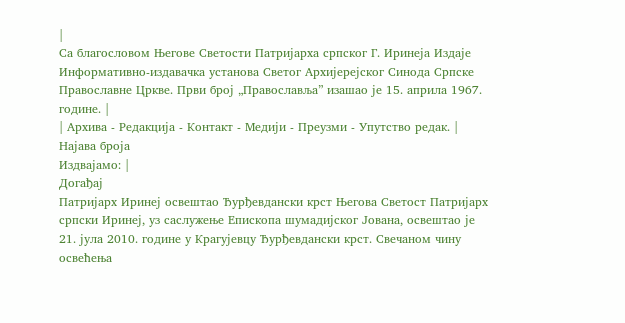|
Са благословом Његове Светости Патријарха српског Г. Иринејa Издаје Информативно-издавачка установа Светог Архијерејског Синода Српске Православне Цркве. Први број „Православља” изашао је 15. априла 1967. године. |
| Архива - Редакција - Контакт - Медији - Преузми - Упутство редак. |
Најава броја
Издвајамо: |
Догађај
Патријарх Иринеј освештао Ђурђевдански крст Његова Светост Патријарх српски Иринеј, уз саслужење Епископа шумадијског Јована, освештао је 21. јула 2010. године у Крагујевцу Ђурђевдански крст. Свечаном чину освећења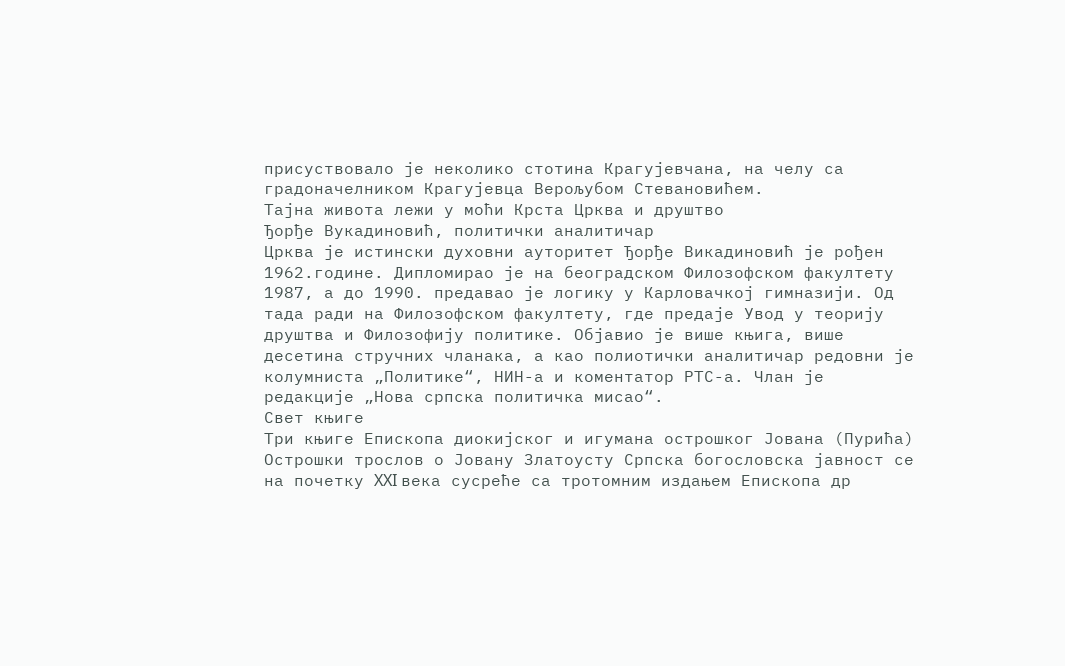присуствовало је неколико стотина Крагујевчана, на челу са градоначелником Крагујевца Верољубом Стевановићем.
Тајна живота лежи у моћи Крста Црква и друштво
Ђорђе Вукадиновић, политички аналитичар
Црква је истински духовни ауторитет Ђорђе Викадиновић је рођен 1962.године. Дипломирао је на београдском Филозофском факултету 1987, а до 1990. предавао је логику у Карловачкој гимназији. Од тада ради на Филозофском факултету, где предаје Увод у теорију друштва и Филозофију политике. Објавио је више књига, више десетина стручних чланака, а као полиотички аналитичар редовни је колумниста „Политике“, НИН-а и коментатор РТС-а. Члан је редакције „Нова српска политичка мисао“.
Свет књиге
Три књиге Епископа диокијског и игумана острошког Јована (Пурића)
Острошки трослов о Јовану Златоусту Српска богословска јавност се на почетку XXI века сусреће са тротомним издањем Епископа др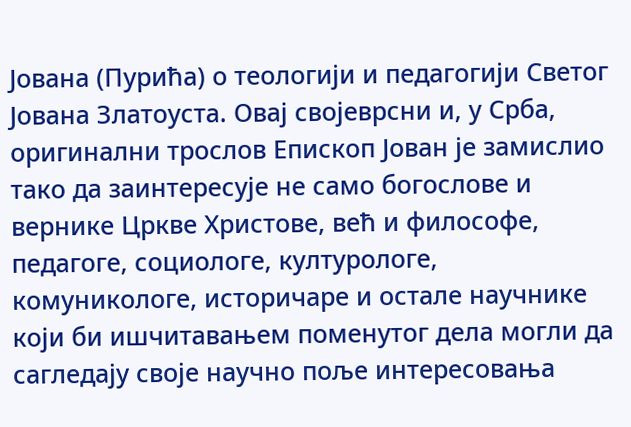Јована (Пурића) о теологији и педагогији Светог Јована Златоуста. Овај својеврсни и, у Срба, оригинални трослов Епископ Јован је замислио тако да заинтересује не само богослове и вернике Цркве Христове, већ и философе, педагоге, социологе, културологе, комуникологе, историчаре и остале научнике који би ишчитавањем поменутог дела могли да сагледају своје научно поље интересовања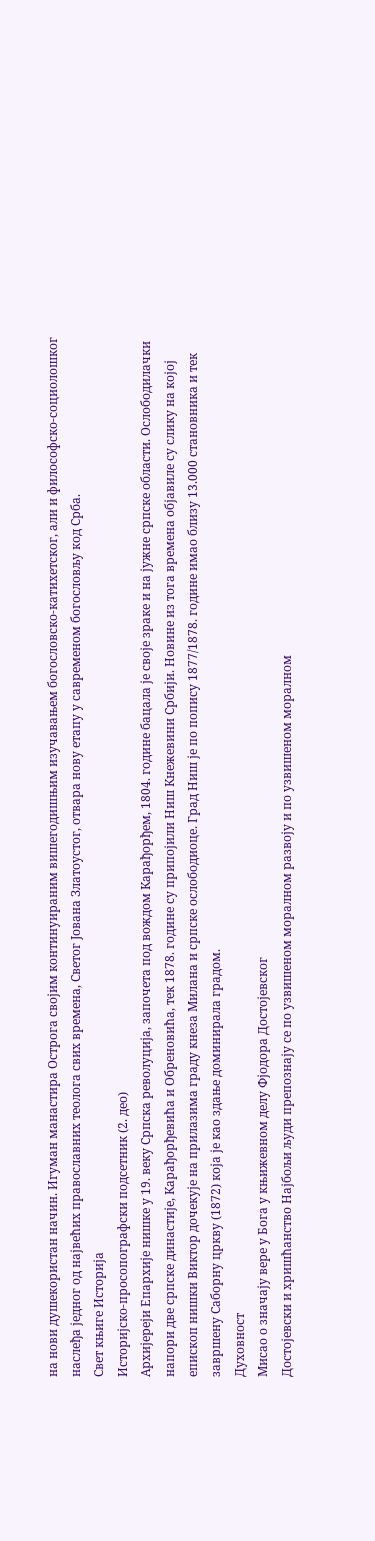на нови душекористан начин. Игуман манастира Острога својим континуираним вишегодишњим изучавањем богословско-катихетског, али и философско-социолошког наслеђа једног од највећих православних теолога свих времена, Светог Јована Златоустог, отвара нову етапу у савременом богословљу код Срба.
Свет књиге Историја
Историјско-просопографски подсетник (2. део)
Архијереји Епархије нишке у 19. веку Српска револуција, започета под вождом Карађорђем, 1804. године бацала је своје зраке и на јужне српске области. Ослободилачки напори две српске династије, Карађорђевића и Обреновића, тек 1878. године су припојили Ниш Кнежевини Србији. Новине из тога времена објавиле су слику на којој епископ нишки Виктор дочекује на прилазима граду кнеза Милана и српске ослободиоце. Град Ниш је по попису 1877/1878. године имао близу 13.000 становника и тек завршену Саборну цркву (1872) која је као здање доминирала градом.
Духовност
Мисао о значају вере у Бога у књижевном делу Фјодора Достојевског
Достојевски и хришћанство Најбољи људи препознају се по узвишеном моралном развоју и по узвишеном моралном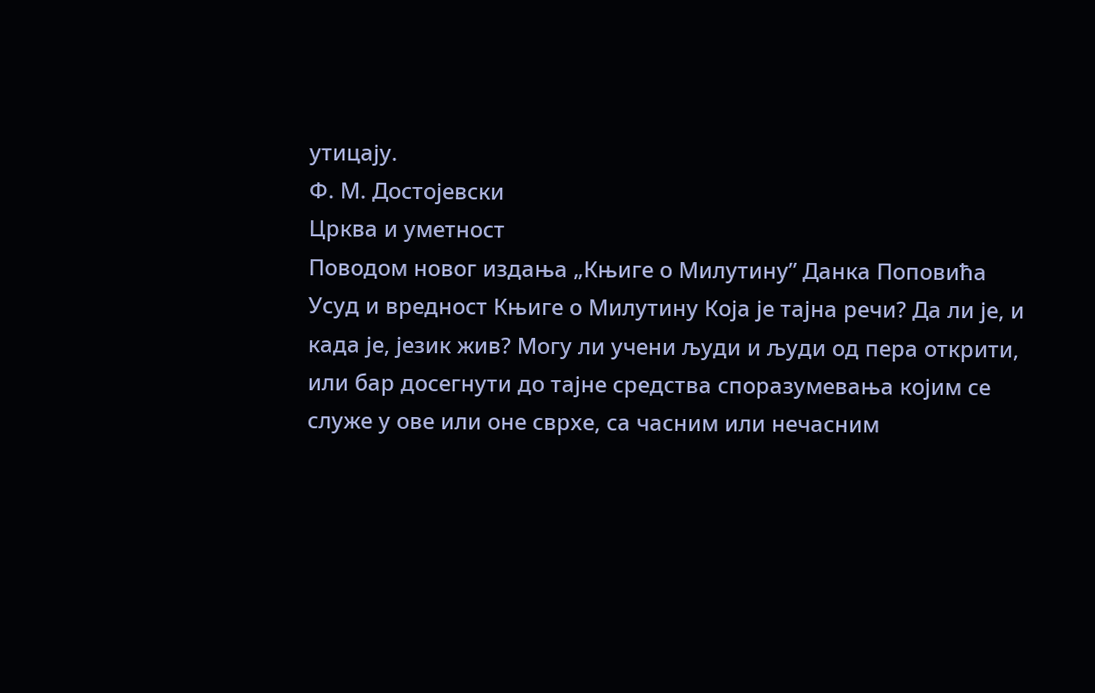утицају.
Ф. М. Достојевски
Црква и уметност
Поводом новог издања „Књиге о Милутину” Данка Поповића
Усуд и вредност Књиге о Милутину Која је тајна речи? Да ли је, и када је, језик жив? Могу ли учени људи и људи од пера открити, или бар досегнути до тајне средства споразумевања којим се служе у ове или оне сврхе, са часним или нечасним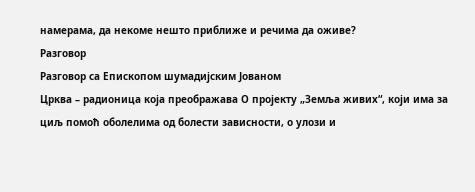намерама, да некоме нешто приближе и речима да оживе?
Разговор
Разговор са Епископом шумадијским Јованом
Црква – радионица која преображава О пројекту „Земља живих“, који има за циљ помоћ оболелима од болести зависности, о улози и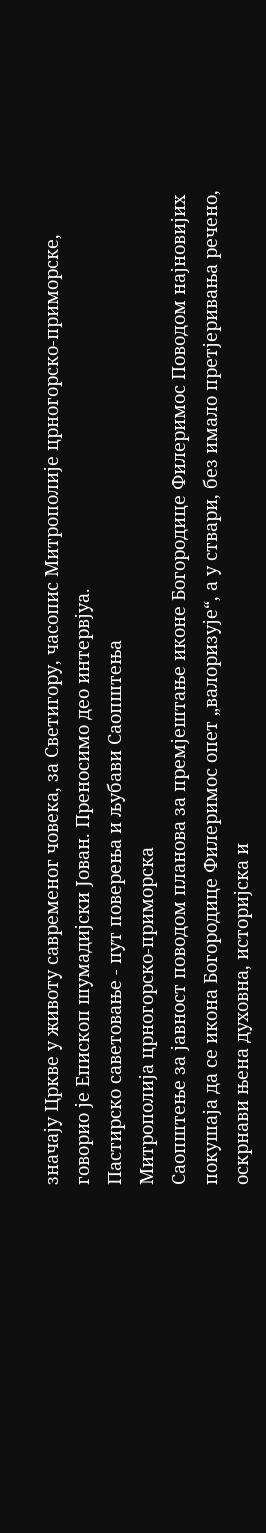значају Цркве у животу савременог човека, за Светигору, часопис Митрополије црногорско-приморске, говорио је Епископ шумадијски Јован. Преносимо део интервјуа.
Пастирско саветовање - пут поверења и љубави Саопштења
Митрополија црногорско-приморска
Саопштење за јавност поводом планова за премјештање иконе Богородице Филеримос Поводом најновијих покушаја да се икона Богородице Филеримос опет „валоризује“, а у ствари, без имало претјеривања речено, оскрнави њена духовна, историјска и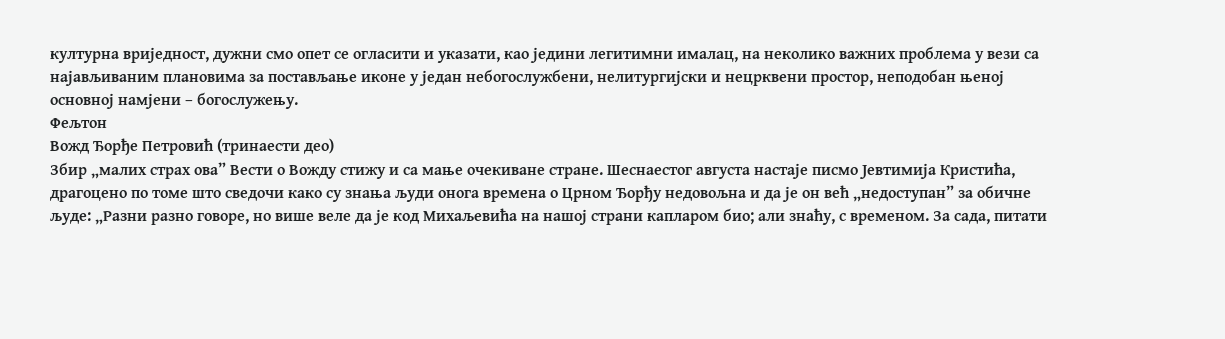културна вриједност, дужни смо опет се огласити и указати, као једини легитимни ималац, на неколико важних проблема у вези са најављиваним плановима за постављање иконе у један небогослужбени, нелитургијски и нецрквени простор, неподобан њеној основној намјени – богослужењу.
Фељтон
Вожд Ђорђе Петровић (тринаести део)
Збир „малих страх ова” Вести о Вожду стижу и са мање очекиване стране. Шеснаестог августа настаје писмо Јевтимија Кристића, драгоцено по томе што сведочи како су знања људи онога времена о Црном Ђорђу недовољна и да је он већ „недоступан” за обичне људе: „Разни разно говоре, но више веле да је код Михаљевића на нашој страни капларом био; али знаћу, с временом. За сада, питати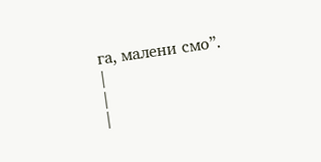га, малени смо”.
|
|
|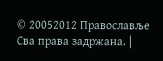© 20052012 Православље Сва права задржана. |